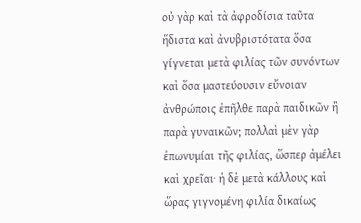οὐ γὰρ καὶ τὰ ἀφροδίσια ταῦτα ἥδιστα καὶ ἀνυβριστότατα ὅσα γίγνεται μετὰ φιλίας τῶν συνόντων καὶ ὅσα μαστεύουσιν εὔνοιαν ἀνθρώποις ἐπῆλθε παρὰ παιδικῶν ἢ παρὰ γυναικῶν; πολλαὶ μὲν γὰρ ἐπωνυμίαι τῆς φιλίας, ὥσπερ ἀμέλει καὶ χρεῖαι· ἡ δὲ μετὰ κάλλους καὶ ὥρας γιγνομένη φιλία δικαίως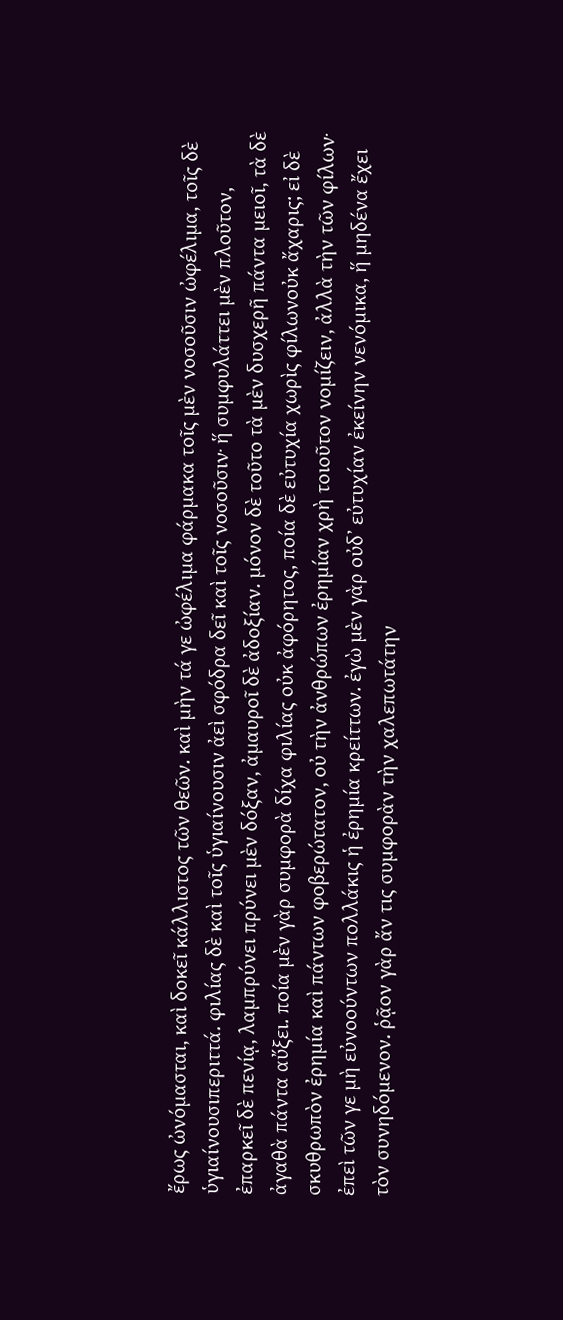ἔρως ὠνόμασται, καὶ δοκεῖ κάλλιστος τῶν θεῶν. καὶ μὴν τά γε ὠφέλιμα φάρμακα τοῖς μὲν νοσοῦσιν ὠφέλιμα, τοῖς δὲ ὑγιαίνουσιπεριττά. φιλίας δὲ καὶ τοῖς ὑγιαίνουσιν ἀεὶ σφόδρα δεῖ καὶ τοῖς νοσοῦσιν· ἥ συμφυλάττει μὲν πλοῦτον, ἐπαρκεῖ δὲ πενίᾳ, λαμπρύνει πρύνει μὲν δόξαν, ἀμαυροῖ δὲ ἀδοξίαν. μόνον δὲ τοῦτο τὰ μὲν δυσχερῆ πάντα μειοῖ, τὰ δὲ ἀγαθὰ πάντα αὔξει. ποία μὲν γὰρ συμφορὰ δίχα φιλίας οὐκ ἀφόρητος, ποία δὲ εὐτυχία χωρὶς φίλωνοὐκ ἄχαρις; εἰ δὲ σκυθρωπὸν ἐρημία καὶ πάντων φοβερώτατον, οὐ τὴν ἀνθρώπων ἐρημίαν χρὴ τοιοῦτον νομίζειν, ἀλλὰ τὴν τῶν φίλων· ἐπεὶ τῶν γε μὴ εὐνοούντων πολλάκις ἡ ἐρημία κρείττων. ἐγὼ μὲν γὰρ οὐδʼ εὐτυχίαν ἐκείνην νενόμικα, ἥ μηδένα ἔχει τὸν συνηδόμενον. ῥᾷον γὰρ ἄν τις συμφορὰν τὴν χαλεπωτάτην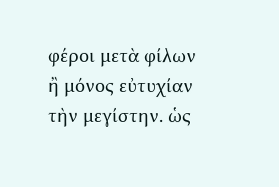φέροι μετὰ φίλων ἢ μόνος εὐτυχίαν τὴν μεγίστην. ὡς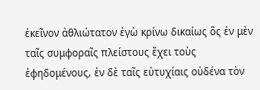ἐκεῖνον ἀθλιώτατον ἐγὼ κρίνω δικαίως ὃς ἐν μὲν ταῖς συμφοραῖς πλείστους ἔχει τοὺς ἐφηδομένους, ἐν δὲ ταῖς εὐτυχίαις οὐδένα τὸν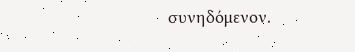συνηδόμενον.